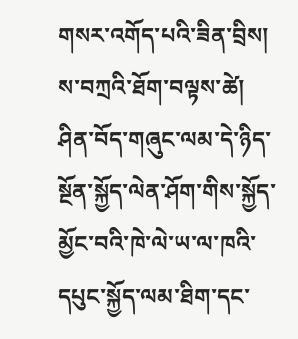གསར་འགོད་པའི་ཟིན་བྲིས།
ས་བཀྲའི་ཐོག་བལྟས་ཚེ། ཤིན་བོད་གཞུང་ལམ་དེ་ཉིད་སྔོན་སྐྱོད་ལེན་ཤོག་གིས་སྐྱོད་མྱོང་བའི་ཁེ་ལེ་ཡ་ལ་ཁའི་དཔུང་སྐྱོད་ལམ་ཐིག་དང་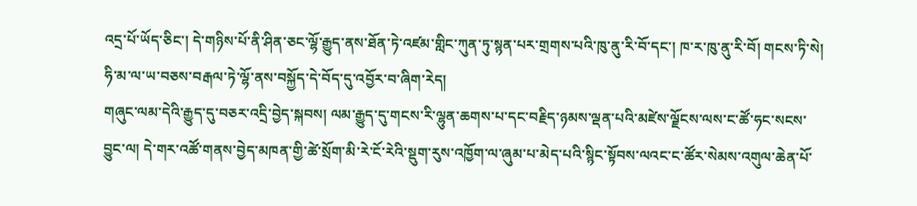འདྲ་པོ་ཡོད་ཅིང་། དེ་གཉིས་པོ་ནི་ཤིན་ཅང་ལྷོ་རྒྱུད་ནས་ཐོན་ཏེ་འཛམ་གླིང་ཀུན་ཏུ་སྙན་པར་གྲགས་པའི་ཁུ་ནུ་རི་བོ་དང་། ཁ་ར་ཁུ་ནུ་རི་བོ། གངས་ཏི་སེ། ཧི་མ་ལ་ཡ་བཅས་བརྒལ་ཏེ་ལྷོ་ནས་བསྐྱོད་དེ་བོད་དུ་འབྱོར་བ་ཞིག་རེད།
གཞུང་ལམ་དེའི་རྒྱུད་དུ་བཅར་འདྲི་བྱེད་སྐབས། ལམ་རྒྱུད་དུ་གངས་རི་ལྷུན་ཆགས་པ་དང་བརྗིད་ཉམས་ལྡན་པའི་མཛེས་ལྗོངས་ལས་ང་ཚོ་ཧང་སངས་བྱུང་ལ། དེ་གར་འཚོ་གནས་བྱེད་མཁན་གྱི་ཚེ་སྲོག་མི་རེ་ངོ་རེའི་སྡུག་རུས་འཁྱོག་ལ་ཞུམ་པ་མེད་པའི་སྙིང་སྟོབས་ལའང་ང་ཚོར་སེམས་འགུལ་ཆེན་པོ་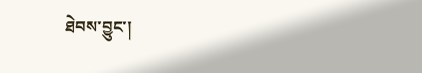ཐེབས་བྱུང་།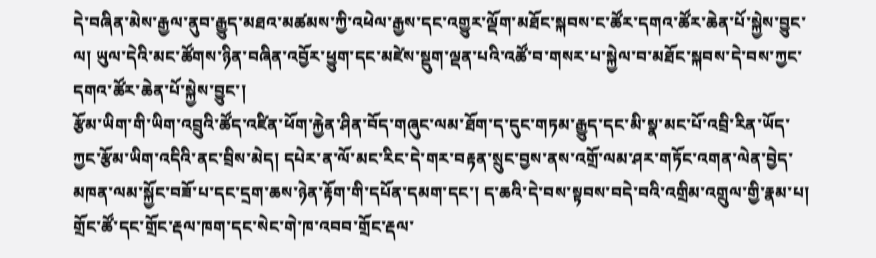དེ་བཞིན་མེས་རྒྱལ་ནུབ་རྒྱུད་མཐའ་མཚམས་ཀྱི་འཕེལ་རྒྱས་དང་འགྱུར་ལྡོག་མཐོང་སྐབས་ང་ཚོར་དགའ་ཚོར་ཆེན་པོ་སྐྱེས་བྱུང་ལ། ཡུལ་དེའི་མང་ཚོགས་ཉིན་བཞིན་འབྱོར་ཕྱུག་དང་མཛེས་སྡུག་ལྡན་པའི་འཚོ་བ་གསར་པ་སྐྱེལ་བ་མཐོང་སྐབས་དེ་བས་ཀྱང་དགའ་ཚོར་ཆེན་པོ་སྐྱེས་བྱུང་།
རྩོམ་ཡིག་གི་ཡིག་འབྲུའི་ཚོད་འཛིན་ཕོག་རྐྱེན་ཤིན་བོད་གཞུང་ལམ་ཐོག་ད་དུང་གཏམ་རྒྱུད་དང་མི་སྣ་མང་པོ་འབྲི་རིན་ཡོད་ཀྱང་རྩོམ་ཡིག་འདིའི་ནང་བྲིས་མེད། དཔེར་ན་ལོ་མང་རིང་དེ་གར་བརྟན་སྲུང་བྱས་ནས་འགྲོ་ལམ་ཤར་གཏོང་འགན་ལེན་བྱེད་མཁན་ལམ་སྐྱོང་བཟོ་པ་དང་དྲག་ཆས་ཉེན་རྟོག་གི་དཔོན་དམག་དང་། ད་ཆའི་དེ་བས་སྟབས་བདེ་བའི་འགྲིམ་འགྲུལ་གྱི་རྣམ་པ། གྲོང་ཚོ་དང་གྲོང་རྡལ་ཁག་དང་སེང་གེ་ཁ་འབབ་གྲོང་རྡལ་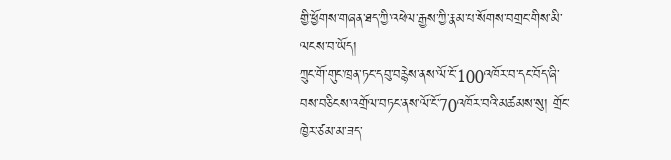གྱི་ཕྱོགས་གཞན་ཐད་ཀྱི་འཕེལ་རྒྱས་ཀྱི་རྣམ་པ་སོགས་བགྲང་གིས་མི་ལངས་བ་ཡོད།
ཀྲུང་གོ་གུང་ཁྲན་ཏང་དབུ་བརྙེས་ནས་ལོ་ངོ་100འཁོར་བ་དང་བོད་ཞི་བས་བཅིངས་འགྲོལ་བཏང་ནས་ལོ་ངོ་70འཁོར་བའི་མཚམས་སུ། གྲོང་ཁྱེར་ཙམ་མ་ཟད་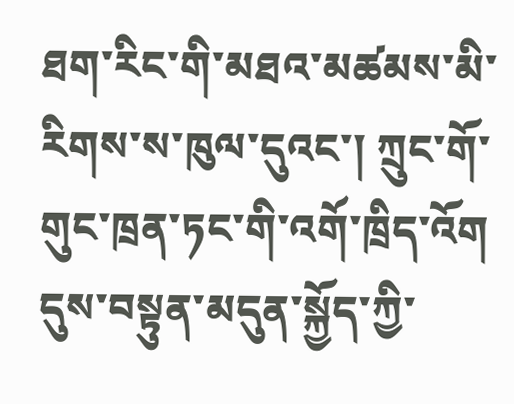ཐག་རིང་གི་མཐའ་མཚམས་མི་རིགས་ས་ཁུལ་དུའང་། ཀྲུང་གོ་གུང་ཁྲན་ཏང་གི་འགོ་ཁྲིད་འོག དུས་བསྟུན་མདུན་སྐྱོད་ཀྱི་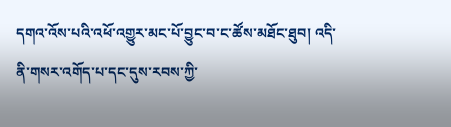དགའ་འོས་པའི་འཕོ་འགྱུར་མང་པོ་བྱུང་བ་ང་ཚོས་མཐོང་ཐུབ། འདི་ནི་གསར་འགོད་པ་དང་དུས་རབས་ཀྱི་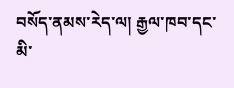བསོད་ནམས་རེད་ལ། རྒྱལ་ཁབ་དང་མི་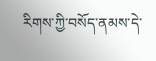རིགས་ཀྱི་བསོད་ནམས་དེ་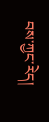བས་ཀྱང་རེད།